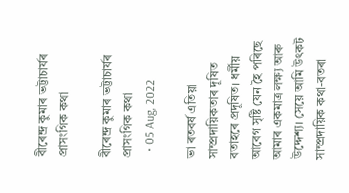বীৰেন্দ্ৰ কুমাৰ ভট্টাচাৰ্যৰ প্ৰাসংগিক কথা

বীৰেন্দ্ৰ কুমাৰ ভট্টাচাৰ্যৰ প্ৰাসংগিক কথা
  • 05 Aug, 2022

ভা ৰতবৰ্ষ এতিয়া সাম্প্ৰদায়িকতাৰ দূষিত বতাহৰে প্ৰদূষিত। ধৰ্মীয় আবেগ সৃষ্টি যেন হৈ পৰিছে আমাৰ একমাত্ৰ লক্ষ্য আৰু উদ্দেশ্য। সেয়ে আমি উৎকট সাম্প্ৰদায়িক কথা-বতৰা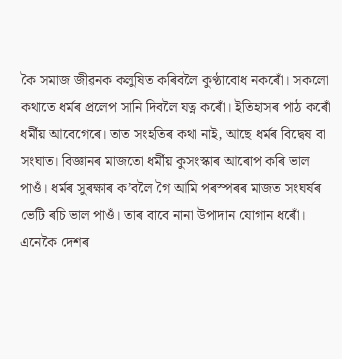কৈ সমাজ জীৱনক কলুষিত কৰিবলৈ কুণ্ঠাবোধ নকৰোঁ। সকলো কথাতে ধৰ্মৰ প্ৰলেপ সানি দিবলৈ যত্ন কৰোঁ। ইতিহাসৰ পাঠ কৰোঁ ধৰ্মীয় আবেগেৰে। তাত সংহতিৰ কথা নাই, আছে ধৰ্মৰ বিদ্বেষ বা সংঘাত। বিজ্ঞানৰ মাজতো ধৰ্মীয় কুসংস্কাৰ আৰোপ কৰি ভাল পাওঁ। ধৰ্মৰ সুৰক্ষাৰ ক’বলৈ গৈ আমি পৰস্পৰৰ মাজত সংঘৰ্ষৰ ভেটি ৰচি ভাল পাওঁ। তাৰ বাবে নানা উপাদান যোগান ধৰোঁ। এনেকৈ দেশৰ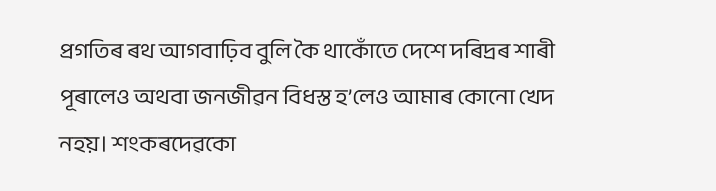প্ৰগতিৰ ৰথ আগবাঢ়িব বুলি কৈ থাকোঁতে দেশে দৰিদ্ৰৰ শাৰী পূৰালেও অথবা জনজীৱন বিধস্ত হ’লেও আমাৰ কোনো খেদ নহয়। শংকৰদেৱকো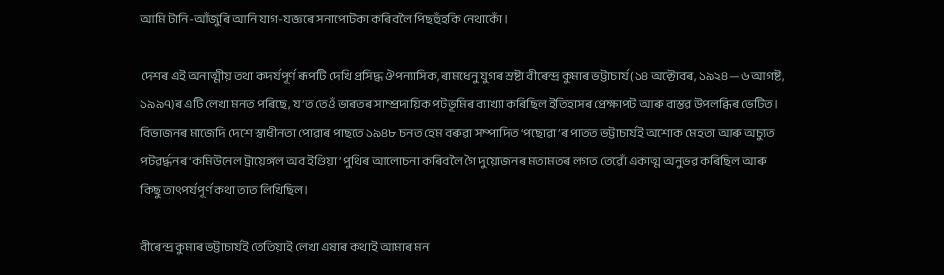আমি টানি-আঁজুৰি আনি যাগ-যজ্ঞৰে সনাপোটকা কৰিবলৈ পিছহুঁহকি নেথাকোঁ।

দেশৰ এই অনাত্মীয় তথা কদৰ্যপূৰ্ণ ৰূপটি দেখি প্ৰসিদ্ধ ঔপন্যাসিক, ৰামধেনু যুগৰ স্ৰষ্টা বীৰেন্দ্ৰ কুমাৰ ভট্টাচাৰ্য (১৪ অক্টোবৰ, ১৯২৪—৬ আগষ্ট, ১৯৯৭)ৰ এটি লেখা মনত পৰিছে, য’ত তেওঁ ভাৰতৰ সাম্প্ৰদায়িক পটভূমিৰ ব্যাখ্যা কৰিছিল ইতিহাসৰ প্ৰেক্ষাপট আৰু বাস্তৱ উপলব্ধিৰ ভেটিত। বিভাজনৰ মাজেদি দেশে স্বাধীনতা পোৱাৰ পাছতে ১৯৪৮ চনত হেম বৰুৱা সম্পাদিত ‘পছোৱা’ৰ পাতত ভট্টাচাৰ্যই অশোক মেহতা আৰু অচ্যুত পটৱৰ্দ্ধনৰ ‘কমিউনেল ট্ৰায়েঙ্গল অব ইণ্ডিয়া’ পুথিৰ আলোচনা কৰিবলৈ গৈ দুয়োজনৰ মতামতৰ লগত তেৱোঁ একাত্ম অনুভৱ কৰিছিল আৰু কিছু তাৎপৰ্যপূৰ্ণ কথা তাত লিখিছিল।

বীৰেন্দ্ৰ কুমাৰ ভট্টাচাৰ্যই তেতিয়াই লেখা এষাৰ কথাই আমাৰ মন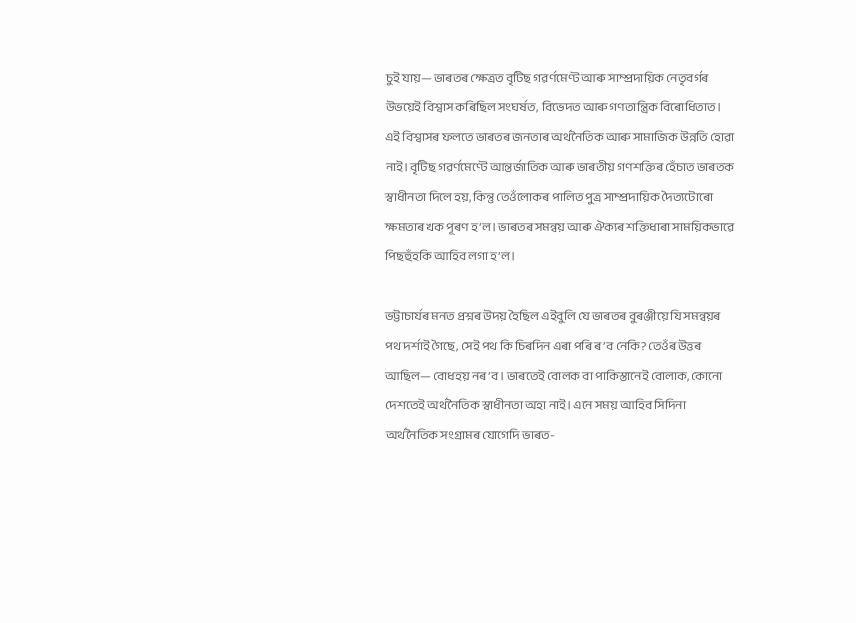চুই যায়— ভাৰতৰ ক্ষেত্ৰত বৃটিছ গৱৰ্ণমেণ্ট আৰু সাম্প্ৰদায়িক নেতৃবৰ্গৰ উভয়েই বিশ্বাস কৰিছিল সংঘৰ্ষত, বিভেদত আৰু গণতান্ত্ৰিক বিৰোধিতাত। এই বিশ্বাসৰ ফলতে ভাৰতৰ জনতাৰ অৰ্থনৈতিক আৰু সামাজিক উন্নতি হোৱা নাই। বৃটিছ গৱৰ্ণমেণ্টে আন্তৰ্জাতিক আৰু ভাৰতীয় গণশক্তিৰ হেঁচাত ভাৰতক স্বাধীনতা দিলে হয়, কিন্তু তেওঁলোকৰ পালিত পুত্ৰ সাম্প্ৰদায়িক দৈত্যটোৰো ক্ষমতাৰ খক পূৰণ হ’ল। ভাৰতৰ সমন্বয় আৰু ঐক্যৰ শক্তিধাৰা সাময়িকভাৱে পিছহুঁহকি আহিব লগা হ’ল।

ভট্টাচাৰ্যৰ মনত প্ৰশ্নৰ উদয় হৈছিল এইবুলি যে ভাৰতৰ বুৰঞ্জীয়ে যি সমন্বয়ৰ পথ দৰ্শাই গৈছে, সেই পথ কি চিৰদিন এৰা পৰি ৰ’ব নেকি? তেওঁৰ উত্তৰ আছিল— বোধহয় নৰ’ব। ভাৰতেই বোলক বা পাকিস্তানেই বোলাক, কোনো দেশতেই অৰ্থনৈতিক স্বাধীনতা অহা নাই। এনে সময় আহিব সিদিনা অৰ্থনৈতিক সংগ্ৰামৰ যোগেদি ভাৰত-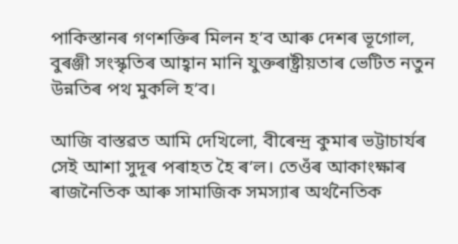পাকিস্তানৰ গণশক্তিৰ মিলন হ’ব আৰু দেশৰ ভূগোল, বুৰঞ্জী সংস্কৃতিৰ আহ্বান মানি যুক্তৰাষ্ট্ৰীয়তাৰ ভেটিত নতুন উন্নতিৰ পথ মুকলি হ’ব।

আজি বাস্তৱত আমি দেখিলো, বীৰেন্দ্ৰ কুমাৰ ভট্টাচাৰ্যৰ সেই আশা সুদূৰ পৰাহত হৈ ৰ’ল। তেওঁৰ আকাংক্ষাৰ ৰাজনৈতিক আৰু সামাজিক সমস্যাৰ অৰ্থনৈতিক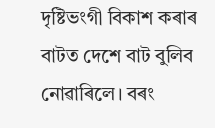দৃষ্টিভংগী বিকাশ কৰাৰ বাটত দেশে বাট বুলিব নোৱাৰিলে। বৰং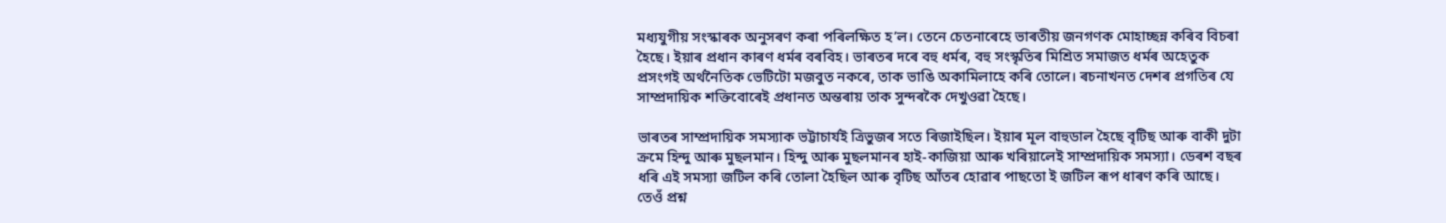মধ্যযুগীয় সংস্কাৰক অনুসৰণ কৰা পৰিলক্ষিত হ’ল। তেনে চেতনাৰেহে ভাৰতীয় জনগণক মোহাচ্ছন্ন কৰিব বিচৰা হৈছে। ইয়াৰ প্ৰধান কাৰণ ধৰ্মৰ বৰবিহ। ভাৰতৰ দৰে বহু ধৰ্মৰ, বহু সংস্কৃতিৰ মিশ্ৰিত সমাজত ধৰ্মৰ অহেতুক প্ৰসংগই অৰ্থনৈতিক ভেটিটো মজবুত নকৰে, তাক ভাঙি অকামিলাহে কৰি তোলে। ৰচনাখনত দেশৰ প্ৰগতিৰ যে সাম্প্ৰদায়িক শক্তিবোৰেই প্ৰধানত অন্তৰায় তাক সুন্দৰকৈ দেখুওৱা হৈছে।

ভাৰতৰ সাম্প্ৰদায়িক সমস্যাক ভট্টাচাৰ্যই ত্ৰিভুজৰ সতে ৰিজাইছিল। ইয়াৰ মূল বাহুডাল হৈছে বৃটিছ আৰু বাকী দুটা ক্ৰমে হিন্দু আৰু মুছলমান। হিন্দু আৰু মুছলমানৰ হাই-কাজিয়া আৰু খৰিয়ালেই সাম্প্ৰদায়িক সমস্যা। ডেৰশ বছৰ ধৰি এই সমস্যা জটিল কৰি তোলা হৈছিল আৰু বৃটিছ আঁতৰ হোৱাৰ পাছতো ই জটিল ৰূপ ধাৰণ কৰি আছে। তেওঁ প্ৰশ্ন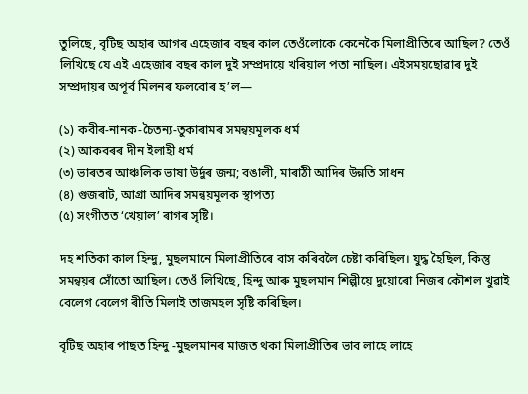তুলিছে, বৃটিছ অহাৰ আগৰ এহেজাৰ বছৰ কাল তেওঁলোকে কেনেকৈ মিলাপ্ৰীতিৰে আছিল? তেওঁ লিখিছে যে এই এহেজাৰ বছৰ কাল দুই সম্প্ৰদায়ে খৰিয়াল পতা নাছিল। এইসময়ছোৱাৰ দুই সম্প্ৰদায়ৰ অপূৰ্ব মিলনৰ ফলবোৰ হ’ল—

(১) কবীৰ-নানক-চৈতন্য-তুকাৰামৰ সমন্বয়মূলক ধৰ্ম
(২) আকবৰৰ দীন ইলাহী ধৰ্ম
(৩) ভাৰতৰ আঞ্চলিক ভাষা উৰ্দুৰ জন্ম; বঙালী, মাৰাঠী আদিৰ উন্নতি সাধন
(৪) গুজৰাট, আগ্ৰা আদিৰ সমন্বয়মূলক স্থাপত্য
(৫) সংগীতত ‘খেয়াল’ ৰাগৰ সৃষ্টি।

দহ শতিকা কাল হিন্দু, মুছলমানে মিলাপ্ৰীতিৰে বাস কৰিবলৈ চেষ্টা কৰিছিল। যুদ্ধ হৈছিল, কিন্তু সমন্বয়ৰ সোঁতো আছিল। তেওঁ লিখিছে, হিন্দু আৰু মুছলমান শিল্পীয়ে দুয়োৰো নিজৰ কৌশল খুৱাই বেলেগ বেলেগ ৰীতি মিলাই তাজমহল সৃষ্টি কৰিছিল।

বৃটিছ অহাৰ পাছত হিন্দু -মুছলমানৰ মাজত থকা মিলাপ্ৰীতিৰ ভাব লাহে লাহে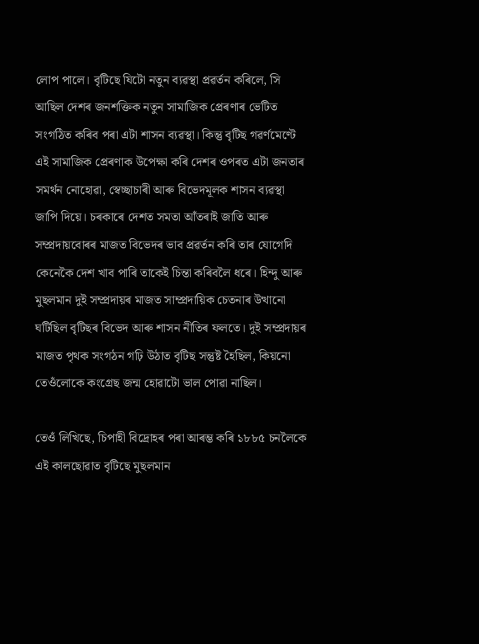লোপ পালে। বৃটিছে যিটো নতুন ব্যৱস্থা প্ৰৱৰ্তন কৰিলে, সি আছিল দেশৰ জনশক্তিক নতুন সামাজিক প্ৰেৰণাৰ ভেটিত সংগঠিত কৰিব পৰা এটা শাসন ব্যৱস্থা। কিন্তু বৃটিছ গৱৰ্ণমেণ্টে এই সামাজিক প্ৰেৰণাক উপেক্ষা কৰি দেশৰ ওপৰত এটা জনতাৰ সমৰ্থন নোহোৱা, স্বেচ্ছাচাৰী আৰু বিভেদমূলক শাসন ব্যৱস্থা জাপি দিয়ে। চৰকাৰে দেশত সমতা আঁতৰাই জাতি আৰু সম্প্ৰদায়বোৰৰ মাজত বিভেদৰ ভাব প্ৰৱৰ্তন কৰি তাৰ যোগেদি কেনেকৈ দেশ খাব পাৰি তাকেই চিন্তা কৰিবলৈ ধৰে। হিন্দু আৰু মুছলমান দুই সম্প্ৰদায়ৰ মাজত সাম্প্ৰদায়িক চেতনাৰ উত্থানো ঘটিছিল বৃটিছৰ বিভেদ আৰু শাসন নীতিৰ ফলতে। দুই সম্প্ৰদায়ৰ মাজত পৃথক সংগঠন গঢ়ি উঠাত বৃটিছ সন্তুষ্ট হৈছিল, কিয়নো তেওঁলোকে কংগ্ৰেছ জন্ম হোৱাটো ভাল পোৱা নাছিল।

তেওঁ লিখিছে, চিপাহী বিদ্ৰোহৰ পৰা আৰম্ভ কৰি ১৮৮৫ চনলৈকে এই কালছোৱাত বৃটিছে মুছলমান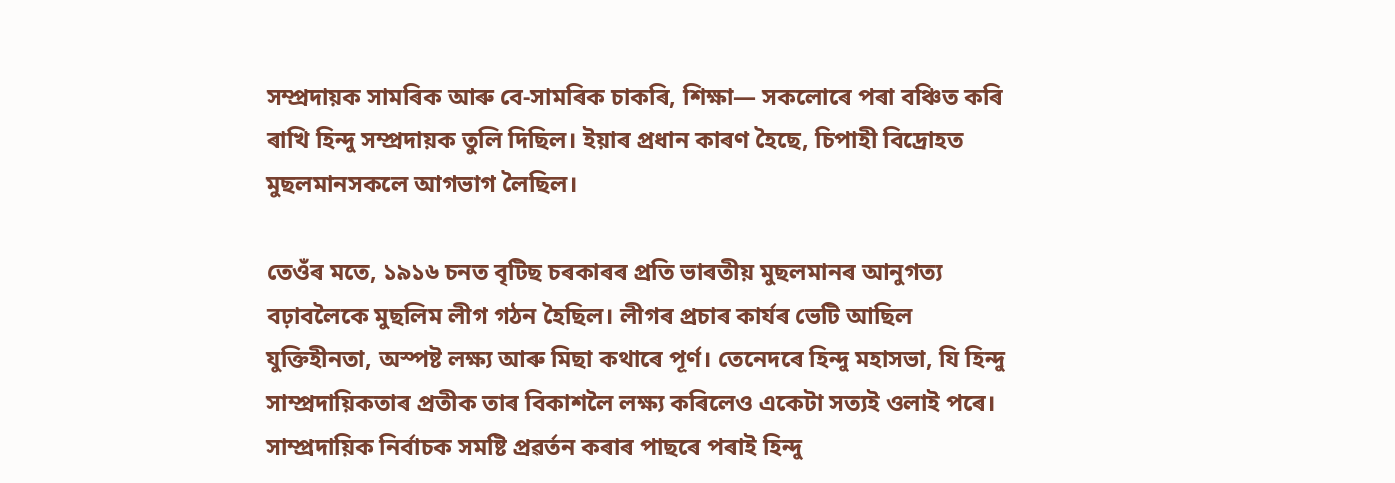সম্প্ৰদায়ক সামৰিক আৰু বে-সামৰিক চাকৰি, শিক্ষা— সকলোৰে পৰা বঞ্চিত কৰি ৰাখি হিন্দু সম্প্ৰদায়ক তুলি দিছিল। ইয়াৰ প্ৰধান কাৰণ হৈছে, চিপাহী বিদ্ৰোহত মুছলমানসকলে আগভাগ লৈছিল।

তেওঁৰ মতে, ১৯১৬ চনত বৃটিছ চৰকাৰৰ প্ৰতি ভাৰতীয় মুছলমানৰ আনুগত্য বঢ়াবলৈকে মুছলিম লীগ গঠন হৈছিল। লীগৰ প্ৰচাৰ কাৰ্যৰ ভেটি আছিল যুক্তিহীনতা, অস্পষ্ট লক্ষ্য আৰু মিছা কথাৰে পূৰ্ণ। তেনেদৰে হিন্দু মহাসভা, যি হিন্দু সাম্প্ৰদায়িকতাৰ প্ৰতীক তাৰ বিকাশলৈ লক্ষ্য কৰিলেও একেটা সত্যই ওলাই পৰে। সাম্প্ৰদায়িক নিৰ্বাচক সমষ্টি প্ৰৱৰ্তন কৰাৰ পাছৰে পৰাই হিন্দু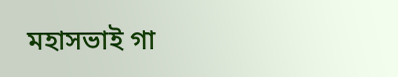মহাসভাই গা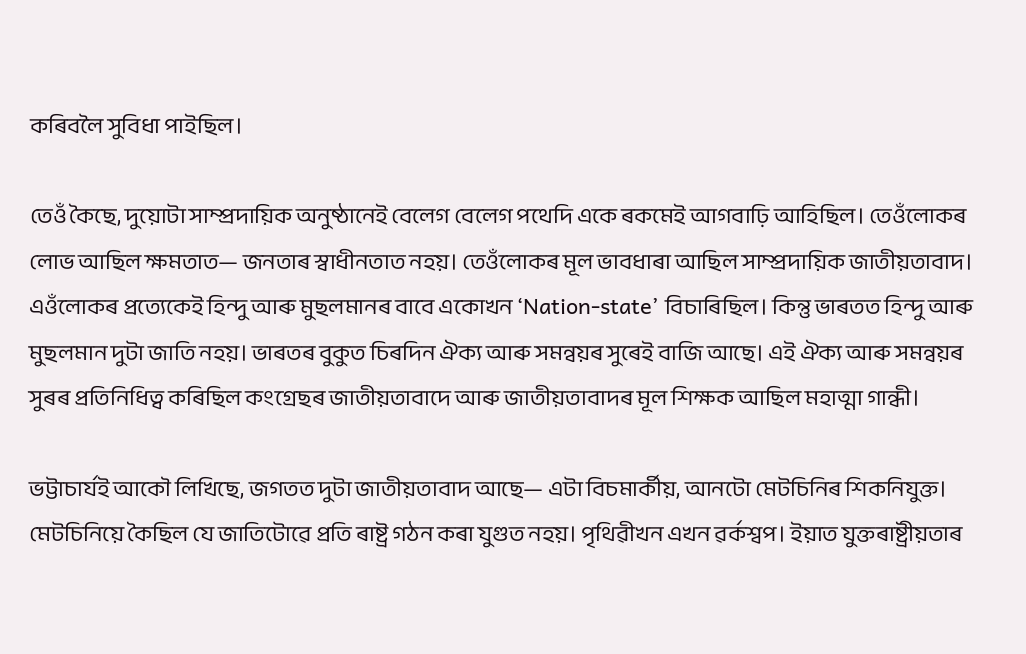কৰিবলৈ সুবিধা পাইছিল।

তেওঁ কৈছে, দুয়োটা সাম্প্ৰদায়িক অনুষ্ঠানেই বেলেগ বেলেগ পথেদি একে ৰকমেই আগবাঢ়ি আহিছিল। তেওঁলোকৰ লোভ আছিল ক্ষমতাত— জনতাৰ স্বাধীনতাত নহয়। তেওঁলোকৰ মূল ভাবধাৰা আছিল সাম্প্ৰদায়িক জাতীয়তাবাদ। এওঁলোকৰ প্ৰত্যেকেই হিন্দু আৰু মুছলমানৰ বাবে একোখন ‘Nation-state’ বিচাৰিছিল। কিন্তু ভাৰতত হিন্দু আৰু মুছলমান দুটা জাতি নহয়। ভাৰতৰ বুকুত চিৰদিন ঐক্য আৰু সমন্বয়ৰ সুৰেই বাজি আছে। এই ঐক্য আৰু সমন্বয়ৰ সুৰৰ প্ৰতিনিধিত্ব কৰিছিল কংগ্ৰেছৰ জাতীয়তাবাদে আৰু জাতীয়তাবাদৰ মূল শিক্ষক আছিল মহাত্মা গান্ধী।

ভট্টাচাৰ্যই আকৌ লিখিছে, জগতত দুটা জাতীয়তাবাদ আছে— এটা বিচমাৰ্কীয়, আনটো মেটচিনিৰ শিকনিযুক্ত। মেটচিনিয়ে কৈছিল যে জাতিটোৱে প্ৰতি ৰাষ্ট্ৰ গঠন কৰা যুগুত নহয়। পৃথিৱীখন এখন ৱৰ্কশ্বপ। ইয়াত যুক্তৰাষ্ট্ৰীয়তাৰ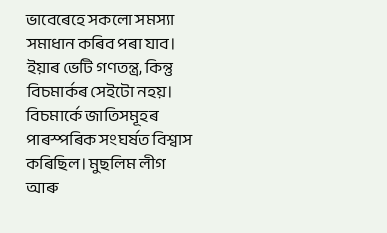ভাবেৰেহে সকলো সমস্যা সমাধান কৰিব পৰা যাব। ইয়াৰ ভেটি গণতন্ত্ৰ, কিন্তু বিচমাৰ্কৰ সেইটো নহয়। বিচমাৰ্কে জাতিসমূহৰ পাৰস্পৰিক সংঘৰ্ষত বিশ্বাস কৰিছিল। মুছলিম লীগ আৰু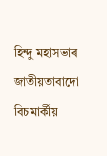হিন্দু মহাসভাৰ জাতীয়তাবাদো বিচমাৰ্কীয়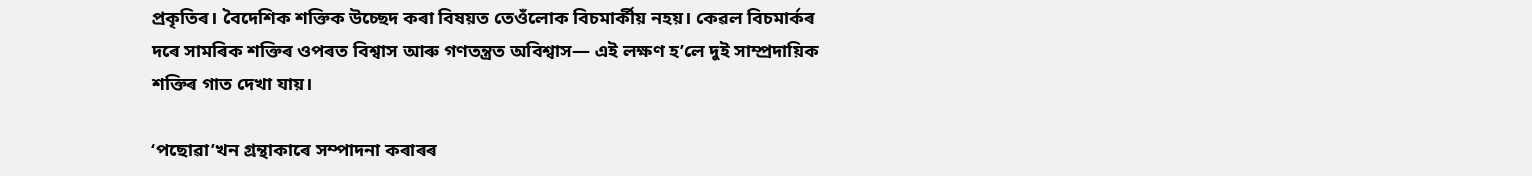প্ৰকৃতিৰ। বৈদেশিক শক্তিক উচ্ছেদ কৰা বিষয়ত তেওঁলোক বিচমাৰ্কীয় নহয়। কেৱল বিচমাৰ্কৰ দৰে সামৰিক শক্তিৰ ওপৰত বিশ্বাস আৰু গণতন্ত্ৰত অবিশ্বাস— এই লক্ষণ হ’লে দুই সাম্প্ৰদায়িক শক্তিৰ গাত দেখা যায়।

‘পছোৱা’খন গ্ৰন্থাকাৰে সম্পাদনা কৰাৰৰ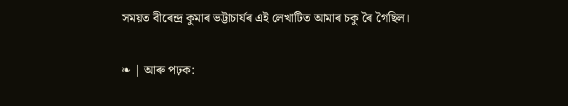সময়ত বীৰেন্দ্ৰ কুমাৰ ভট্টাচাৰ্যৰ এই লেখাটিত আমাৰ চকু ৰৈ গৈছিল।

❧ | আৰু পঢ়ক: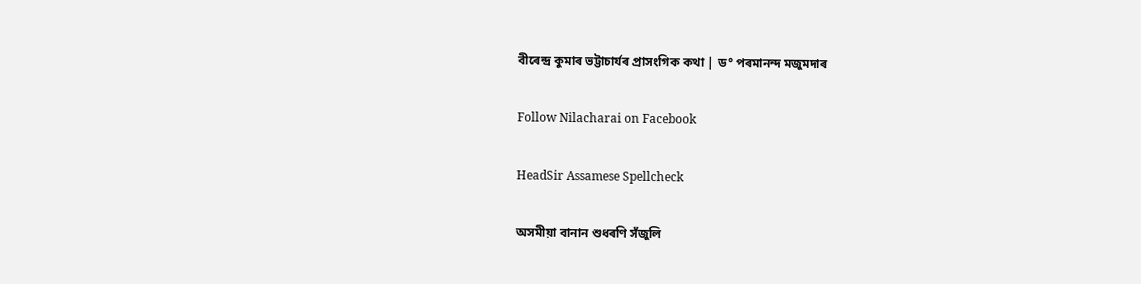বীৰেন্দ্ৰ কুমাৰ ভট্টাচাৰ্যৰ প্ৰাসংগিক কথা | ড° পৰমানন্দ মজুমদাৰ

Follow Nilacharai on Facebook

HeadSir Assamese Spellcheck

অসমীয়া বানান শুধৰণি সঁজুলি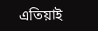এতিয়াই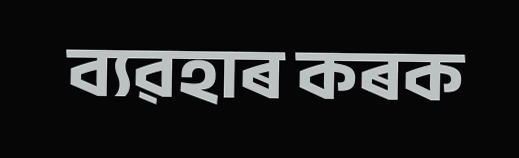ব্যৱহাৰ কৰক